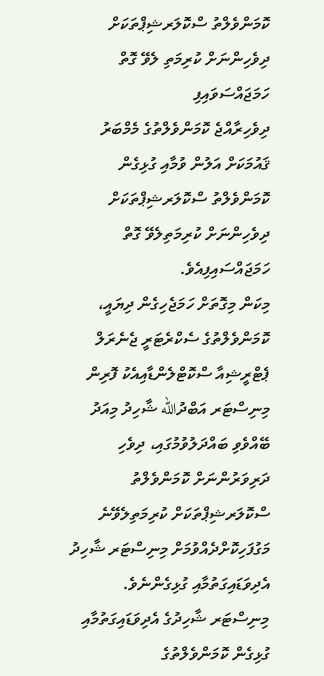ކޮމަންވެލްތު ސްކޮލަރޝިޕްތަކަށް ދިވެހިންނަށް ކުރިމަތި ލެވޭ ގޮތް ހަމަޖައްސަވައިފި
ދިވެހިރާއްޖެ ކޮމަންވެލްތުގެ މެމްބަރު ޤައުމަކަށް އަލުން ވުމާއި ގުޅިގެން ކޮމަންވެލްތު ސްކޮލަރޝިޕްތަކަށް ދިވެހިންނަށް ކުރިމަތިލެވޭ ގޮތް ހަމަޖައްސައިފިއެވެ.
މިކަން މިގޮތަށް ހަމަޖެހިގެން ދިޔައީ، ކޮމަންވެލްތުގެ ސެކްރެޓަރީ ޖެނެރަލް ޕެޓްރީޝިއާ ސްކޮޓްލެންޑާއިއެކު ފޮރިން މިނިސްޓަރ އަބްދުالله ޝާހިދު މިއަދު ބޭއްވެވި ބައްދަލުވުމުގައި، ދިވެހި ދަރިވަރުންނަށް ކޮމަންވެލްތު ސްކޮލަރޝިޕްތަކަށް ކުރިމަތިލެވޭނެ މަގުފަހިކޮށްދެއްވުމަށް މިނިސްޓަރ ޝާހިދު އެދިވަޑައިގަތުމާއި ގުޅިގެންނެވެ. މިނިސްޓަރ ޝާހިދުގެ އެދިވަޑައިގަތުމާއި ގުޅިގެން ކޮމަންވެލްތުގެ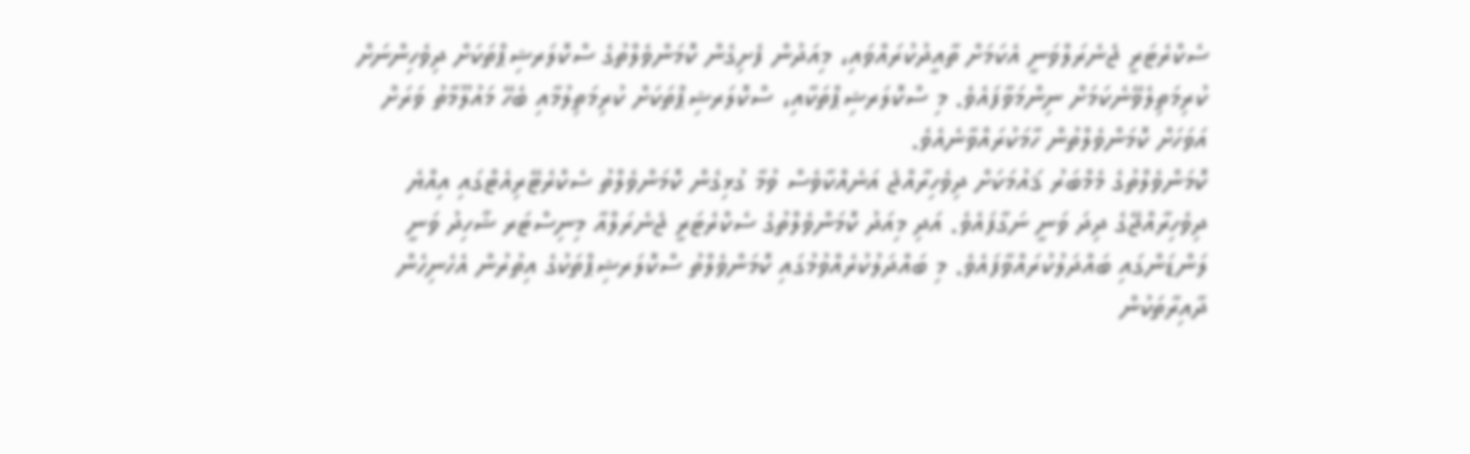ސެކްރެޓަރީ ޖެނެރަލްވަނީ އެކަމަށް ތާއީދުކުރައްވައި، މިއަދުން ފެށިގެން ކޮމަންވެލްތުގެ ސްކޮލަރޝިޕްތަކަށް ދިވެހިންނަށް ކުރިމަތިލެވޭނެކަމަށް ނިންމަވާފައެވެ. މި ސްކޮލަރޝިޕްތަކާއި، ސްކޮލަރޝިޕްތަކަށް ކުރިމަތިލުމާއި ބެހޭ މައުލޫމާތު ވަރަށް އަވަހަށް ކޮމަންވެލްތުން ހާމަކުރައްވާނެއެވެ.
ކޮމަންވެލްތުގެ މެމްބަރު ޤައުމަކަށް ދިވެހިރާއްޖެ އަނެއްކާވެސް ވުމާ ގުޅިގެން ކޮމަންވެލްތު ސެކްރެޓޭރިއެޓްގައި އިއްޔެ ދިވެހިރާއްޖޭގެ ދިދަ ވަނީ ނަގާފައެވެ. އަދި މިއަދު ކޮމަންވެލްތުގެ ސެކްރެޓަރީ ޖެނެރަލްއާ މިނިސްޓަރ ޝާހިދު ވަނީ ލަންޑަންގައި ބައްދަލުކުރައްވާފައެވެ. މި ބައްދަލުކުރެއްވުމުގައި ކޮމަންވެލްތު ސްކޮލަރޝިޕްތަކުގެ އިތުރުން އެހެނިހެން ދާއިރާތަކުން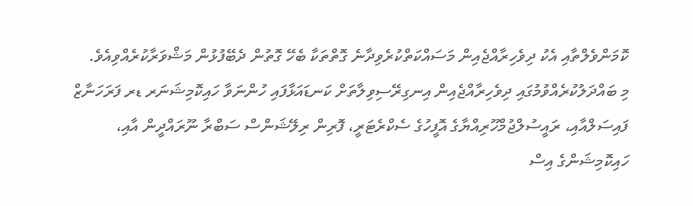ކޮމަންވެލްތާއި އެކު ދިވެހިރާއްޖެއިން މަސައްކަތްކުރެވިދާނެ ގޮތްތަކާ ބެހޭ ގޮތުން ދެބޭފުޅުން މަޝްވަރާކުރެއްވިއެވެ.
މި ބައްދަލުކުރެއްވުމުގައި ދިވެހިރާއްޖެއިން އިނގިރޭސިވިލާތަށް ކަނޑައަޅާފައި ހުންނަވާ ހައިކޮމިޝަނަރ ޑރ ފަރަހަނާޒް ފައިސަލްއާއި، ރައީސުލްޖުމްހޫރިއްޔާގެ އޮފީހުގެ ސެކްރެޓަރީ، ފޮރިން ރިލޭޝަންސް ސަބްރާ ނޫރައްދީން އާއި، ހައިކޮމިޝަންގެ އިސް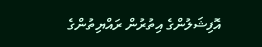އޮފިޝަލުންގެ އިތުރުން ރައްޔިތުންގެ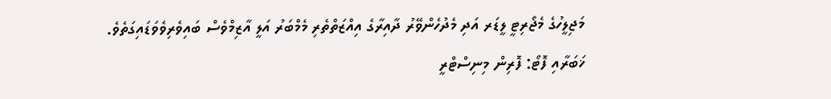މަޖިލީހުގެ މެޖޯރިޓީ ލީޑަރ އަދި މެދުހެންވޭރު ދާއިރާގެ އިއްޒަތްތެރި މެމްބަރު އަލީ އާޒިމްވެސް ބައިވެރިވެވަޑައިގަތެވެ.
ޚަބަރާއި ފޮޓޯ: ފޮރިން މިނިސްޓްރީ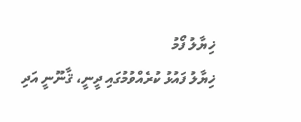ޚިޔާލު ފޯމު
ޚިޔާލު ފައުޅު ކުރެއްވުމުގައި ދީނީ، ޤާނޫނީ އަދި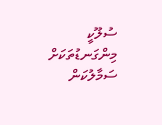ސުލޫކީ މިންގަނޑުތަކަށް ސަމާލުކަން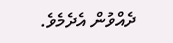ދެއްވުން އެދެމެވެ.